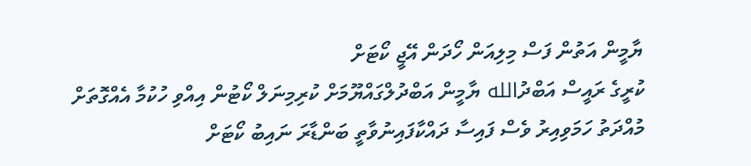ޔާމީން އަތުން ފަސް މިލިއަން ހޯދަން އޭޖީ ކޯޓަށް
ކުރީގެ ރައީސް އަބްދުالله ޔާމީން އަބްދުލްގައްޔޫމަށް ކުރިމިނަލް ކޯޓުން އިއްވި ހުކުމާ އެއްގޮތަށް މުއްދަތު ހަމަވިއިރު ވެސް ފައިސާ ދައްކާފައިނުވާތީ ބަންޑާރަ ނައިބު ކޯޓަށް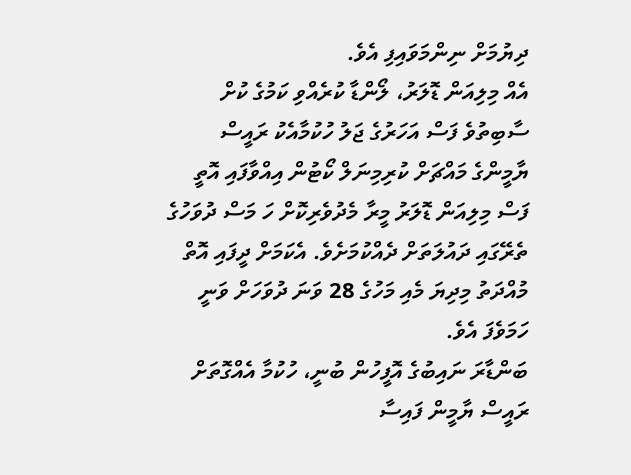ދިޔުމަށް ނިންމަވައިފި އެވެ.
އެއް މިލިއަން ޑޮލަރު، ލޯންޑާ ކުރެއްވި ކަމުގެ ކުށް ސާބިތުވެ ފަސް އަހަރުގެ ޖަލު ހުކުމާއެކު ރައީސް ޔާމީންގެ މައްޗަށް ކުރިމިނަލް ކޯޓުން އިއްވާފައި އޮތީ ފަސް މިލިއަން ޑޮލަރު މީރާ މެދުވެރިކޮށް ހަ މަސް ދުވަހުގެ ތެރޭގައި ދައުލަތަށް ދެއްކުމަށެވެ. އެކަމަށް ދީފައި އޮތް މުއްދަތު މިދިޔަ މެއި މަހުގެ 28 ވަނަ ދުވަހަށް ވަނީ ހަމަވެފަ އެވެ.
ބަންޑާރަ ނައިބުގެ އޮފީހުން ބުނީ، ހުކުމާ އެއްގޮތަށް ރައީސް ޔާމީން ފައިސާ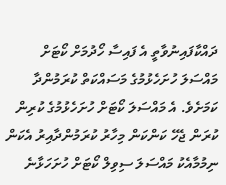ދައްކާފައިނުވާތީ އެ ފައިސާ ހޯދުމަށް ކޯޓަށް މައްސަލަ ހުށަހެޅުމުގެ މަސައްކަތް ކުރަމުންދާ ކަމަށެވެ. އެ މައްސަލަ ކޯޓަށް ހުށަހެޅުމުގެ ކުރިން ކުރަން ޖެހޭ ކަންކަން މިހާރު ކުރަމުންދާއިރު އެކަން ނިމުމާއެކު މައްސަލަ ސިވިލް ކޯޓަށް ހުށަހަޅާނެ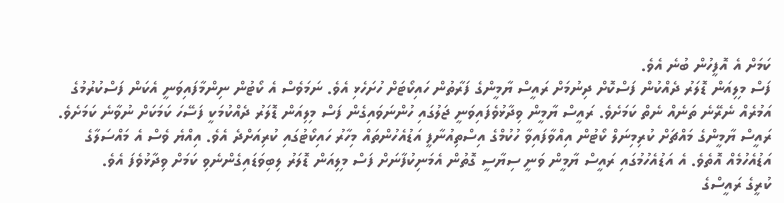ކަމަށް އެ އޮފީހުން ބުނެ އެވެ.
ފަސް މިލިއަން ޑޮލަރު ދެއްކުން ފަސްކޮށް ދިނުމަށް ރައީސް ޔާމީންގެ ފަރާތުން ހައިކޯޓަށް ހުށަހެޅި އެވެ. ނަމަވެސް އެ ކޯޓުން ނިންމާފައިވަނީ އެކަން ފަސްކުރުމުގެ އަމުރެއް ނެރޭނެ ތަނެއް ނެތް ކަމަށެވެ. ރައީސް ޔާމީން ވިދާޅުވެފައިވަނީ ޖަލުގައި ހުންނަވައިގެން ފަސް މިލިއަން ޑޮލަރު ދެއްކުމަކީ ފަސޭހަ ކަމަކަށް ނުވާނެ ކަމަށެވެ.
ރައީސް ޔާމީންގެ މައްޗަށް ކުރިމިނަލް ކޯޓުން އިއްވާފައިވާ ހުކުމްގެ އިސްތިއުނާފީ އަޑުއެހުންތައް މިހާރު ހައިކޯޓުގައި ކުރިއަށްދެ އެވެ. އިއްޔެ ވެސް އެ މައްސަލާގެ އަޑުއެހުމެއް އޮތެވެ. އެ އަޑުއެހުމުގައި ރައީސް ޔާމީން ވަނީ ސިޔާސީ ގޮތުން އެމަނިކުފާނަށް ފަސް މިލިއަން ޑޮލަރު ލިބިވަޑައިގެންނެވި ކަމަށް ވިދާޅުވެފަ އެވެ.
ކުރީގެ ރައީސްގެ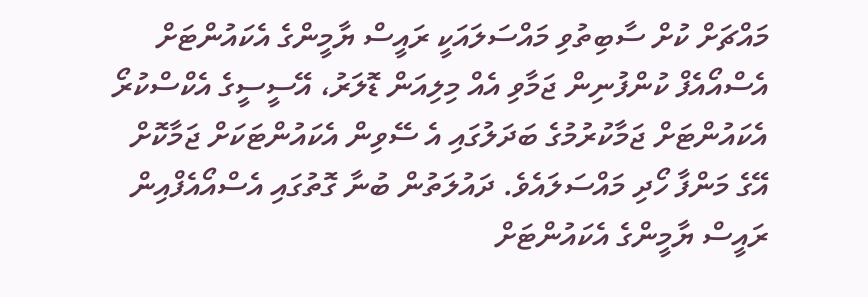މައްޗަށް ކުށް ސާބިތުވި މައްސަލައަކީ ރައީސް ޔާމީންގެ އެކައުންޓަށް އެސްއޯއެފް ކުންފުނިން ޖަމާވި އެއް މިލިއަން ޑޮލަރު، އޭސީސީގެ އެކްސްކުރޯ އެކައުންޓަށް ޖަމާކުރުމުގެ ބަދަލުގައި އެ ސޭވިން އެކައުންޓަކަށް ޖަމާކޮށް އޭގެ މަންފާ ހޯދި މައްސަލައެވެ. ދައުލަތުން ބުނާ ގޮތުގައި އެސްއޯއެފްއިން ރައީސް ޔާމީންގެ އެކައުންޓަށް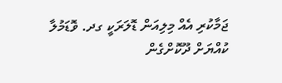ޖަމާކުރި އެއް މިލިއަން ޑޮލަރަކީ ގދ. ވޮޑަމުލާ ކުއްޔަށް ދޫކޮށްގެން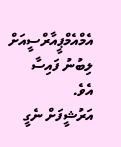އެމްއެމްޕީއާރްސީއަށް ލިބުނު ފައިސާ އެވެ.
އަރުޝީފަށް ނެގީ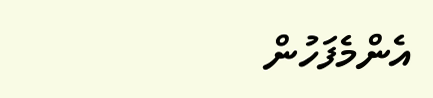އެންމެފަހުން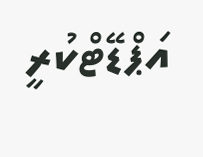އަޕްޑޭޓްކުރީ